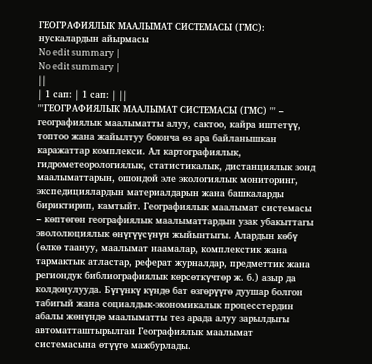ГЕОГРАФИЯЛЫК МААЛЫМАТ СИСТЕМАСЫ (ГМС): нускалардын айырмасы
No edit summary |
No edit summary |
||
| 1 сап: | 1 сап: | ||
'''ГЕОГРАФИЯЛЫК МААЛЫМАТ СИСТЕМАСЫ (ГМС) ''' – географиялык маалыматты алуу, сактоо, кайра иштетүү, топтоо жана жайылтуу боюнча өз ара байланышкан каражаттар комплекси. Ал картографиялык, гидрометеорологиялык, статистикалык, дистанциялык зонд маалыматтарын, ошондой эле экологиялык мониторинг, экспедициялардын материалдарын жана башкаларды бириктирип, камтыйт. Географиялык маалымат системасы – көптөгөн географиялык маалыматтардын узак убакыттагы эвололюциялык өнүгүүсүнүн жыйынтыгы. Алардын көбү (өлкө таануу, маалымат наамалар, комплекстик жана тармактык атластар, реферат журналдар, предметтик жана региондук библиографиялык көрсөткүчтөр ж. б.) азыр да колдонулууда. Бүгүнкү күндө бат өзгөрүүгө дуушар болгон табигый жана социалдык-экономикалык процесстердин абалы жөнүндө маалыматты тез арада алуу зарылдыгы автоматташтырылган Географиялык маалымат системасына өтүүгө мажбурлады.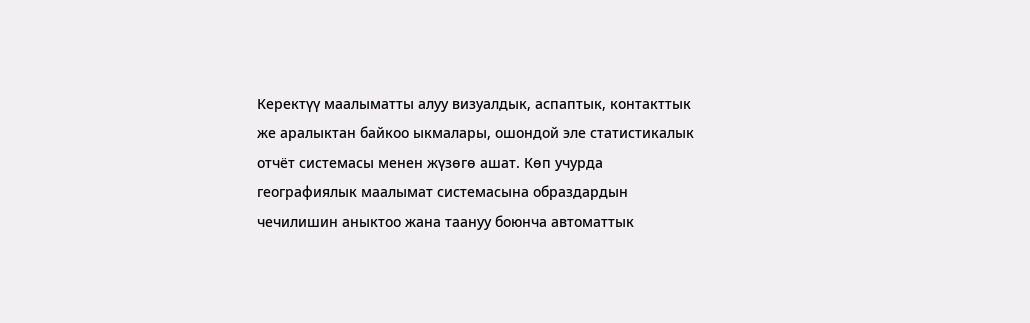Керектүү маалыматты алуу визуалдык, аспаптык, контакттык же аралыктан байкоо ыкмалары, ошондой эле статистикалык отчёт системасы менен жүзөгө ашат. Көп учурда географиялык маалымат системасына образдардын чечилишин аныктоо жана таануу боюнча автоматтык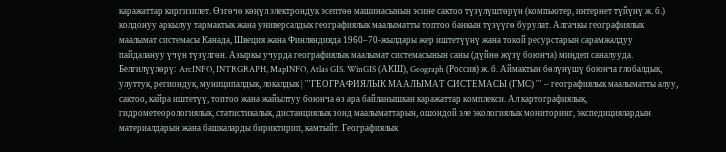каражаттар киргизилет. Өзгөчө көӊүл электрондук эсептөө машинасынын эсине сактоо түзүлүштөрүн (компьютер, интернет түйүнү ж. б.) колдонуу аркылуу тармактык жана универсалдык географиялык маалыматты топтоо банкын түзүүгө бурулат. Алгачкы географиялык маалымат системасы Канада, Швеция жана Финляндияда 1960–70-жылдары жер иштетүүнү жана токой ресурстарын сарамжалдуу пайдалануу үчүн түзүлгөн. Азыркы учурда географиялык маалымат системасынын саны (дүйнө жүзү боюнча) миӊдеп саналууда. Белгилүүлөрү: ArcINFO, INTRGRAPH, MapINFO, Atlas GIS. WinGIS (АКШ), Geograph (Россия) ж. б. Аймактын бөлүнүшү боюнча глобалдык, улуттук, региондук, муниципалдык, локалдык | '''ГЕОГРАФИЯЛЫК МААЛЫМАТ СИСТЕМАСЫ (ГМС) ''' – географиялык маалыматты алуу, сактоо, кайра иштетүү, топтоо жана жайылтуу боюнча өз ара байланышкан каражаттар комплекси. Ал картографиялык, гидрометеорологиялык, статистикалык, дистанциялык зонд маалыматтарын, ошондой эле экологиялык мониторинг, экспедициялардын материалдарын жана башкаларды бириктирип, камтыйт. Географиялык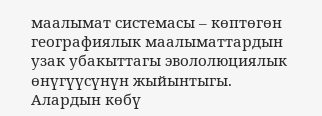маалымат системасы – көптөгөн географиялык маалыматтардын узак убакыттагы эвололюциялык өнүгүүсүнүн жыйынтыгы. Алардын көбү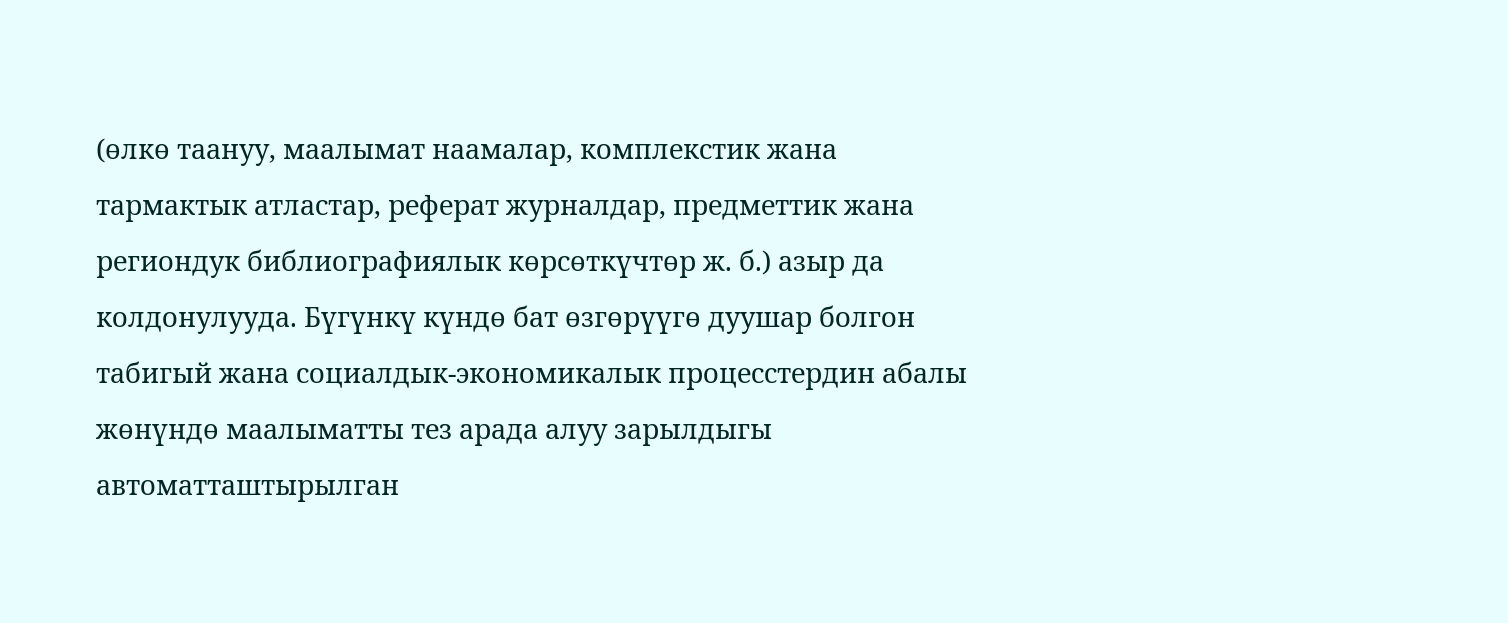(өлкө таануу, маалымат наамалар, комплекстик жана тармактык атластар, реферат журналдар, предметтик жана региондук библиографиялык көрсөткүчтөр ж. б.) азыр да колдонулууда. Бүгүнкү күндө бат өзгөрүүгө дуушар болгон табигый жана социалдык-экономикалык процесстердин абалы жөнүндө маалыматты тез арада алуу зарылдыгы автоматташтырылган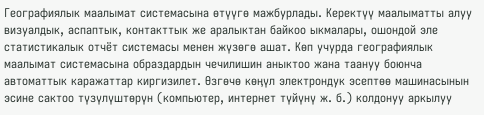Географиялык маалымат системасына өтүүгө мажбурлады. Керектүү маалыматты алуу визуалдык, аспаптык, контакттык же аралыктан байкоо ыкмалары, ошондой эле статистикалык отчёт системасы менен жүзөгө ашат. Көп учурда географиялык маалымат системасына образдардын чечилишин аныктоо жана таануу боюнча автоматтык каражаттар киргизилет. Өзгөчө көӊүл электрондук эсептөө машинасынын эсине сактоо түзүлүштөрүн (компьютер, интернет түйүнү ж. б.) колдонуу аркылуу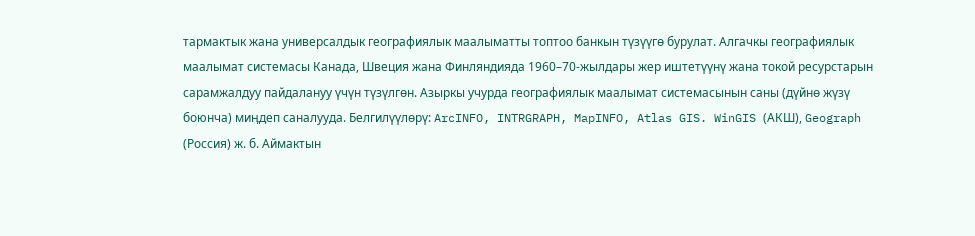тармактык жана универсалдык географиялык маалыматты топтоо банкын түзүүгө бурулат. Алгачкы географиялык маалымат системасы Канада, Швеция жана Финляндияда 1960–70-жылдары жер иштетүүнү жана токой ресурстарын сарамжалдуу пайдалануу үчүн түзүлгөн. Азыркы учурда географиялык маалымат системасынын саны (дүйнө жүзү боюнча) миӊдеп саналууда. Белгилүүлөрү: ArcINFO, INTRGRAPH, MapINFO, Atlas GIS. WinGIS (АКШ), Geograph (Россия) ж. б. Аймактын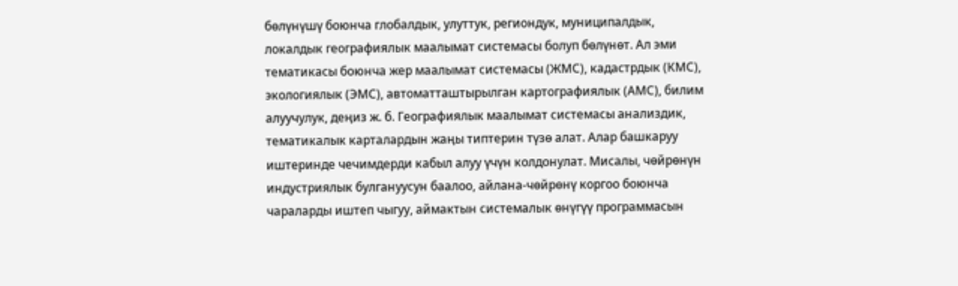бөлүнүшү боюнча глобалдык, улуттук, региондук, муниципалдык, локалдык географиялык маалымат системасы болуп бөлүнөт. Ал эми тематикасы боюнча жер маалымат системасы (ЖМС), кадастрдык (КМС), экологиялык (ЭМС), автоматташтырылган картографиялык (АМС), билим алуучулук, деӊиз ж. б. Географиялык маалымат системасы анализдик, тематикалык карталардын жаӊы типтерин түзө алат. Алар башкаруу иштеринде чечимдерди кабыл алуу үчүн колдонулат. Мисалы, чөйрөнүн индустриялык булгануусун баалоо, айлана-чөйрөнү коргоо боюнча чараларды иштеп чыгуу, аймактын системалык өнүгүү программасын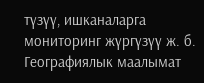түзүү, ишканаларга мониторинг жүргүзүү ж. б. Географиялык маалымат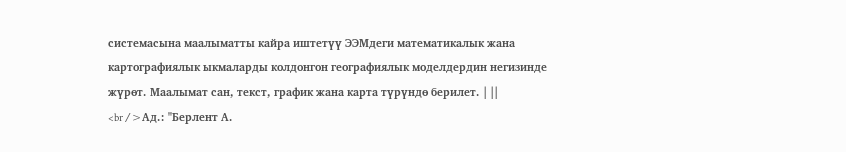системасына маалыматты кайра иштетүү ЭЭМдеги математикалык жана картографиялык ыкмаларды колдонгон географиялык моделдердин негизинде жүрөт. Маалымат сан, текст, график жана карта түрүндө берилет. | ||
<br />Ад.: ''Берлент А.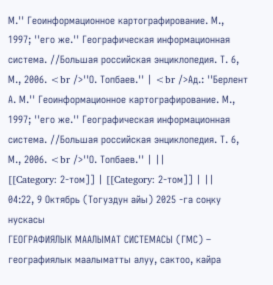М.'' Геоинформационное картографирование. М., 1997; ''его же.'' Географическая информационная система. //Большая российская энциклопедия. Т. 6, М., 2006. <br />''О. Топбаев.'' | <br />Ад.: ''Берлент А. М.'' Геоинформационное картографирование. М., 1997; ''его же.'' Географическая информационная система. //Большая российская энциклопедия. Т. 6, М., 2006. <br />''О. Топбаев.'' | ||
[[Category: 2-том]] | [[Category: 2-том]] | ||
04:22, 9 Октябрь (Тогуздун айы) 2025 -га соңку нускасы
ГЕОГРАФИЯЛЫК МААЛЫМАТ СИСТЕМАСЫ (ГМС) – географиялык маалыматты алуу, сактоо, кайра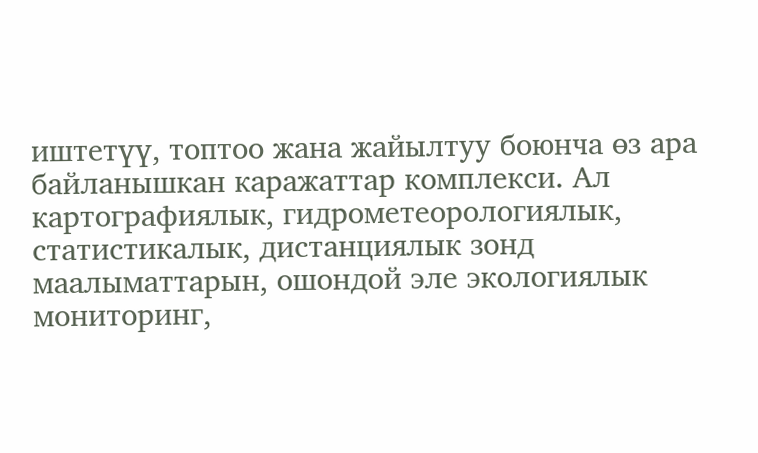иштетүү, топтоо жана жайылтуу боюнча өз ара байланышкан каражаттар комплекси. Ал картографиялык, гидрометеорологиялык, статистикалык, дистанциялык зонд маалыматтарын, ошондой эле экологиялык мониторинг,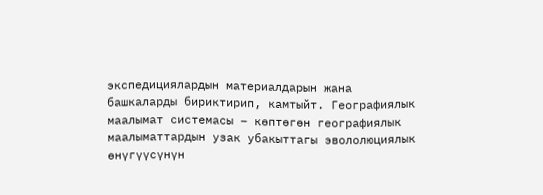экспедициялардын материалдарын жана башкаларды бириктирип, камтыйт. Географиялык маалымат системасы – көптөгөн географиялык маалыматтардын узак убакыттагы эвололюциялык өнүгүүсүнүн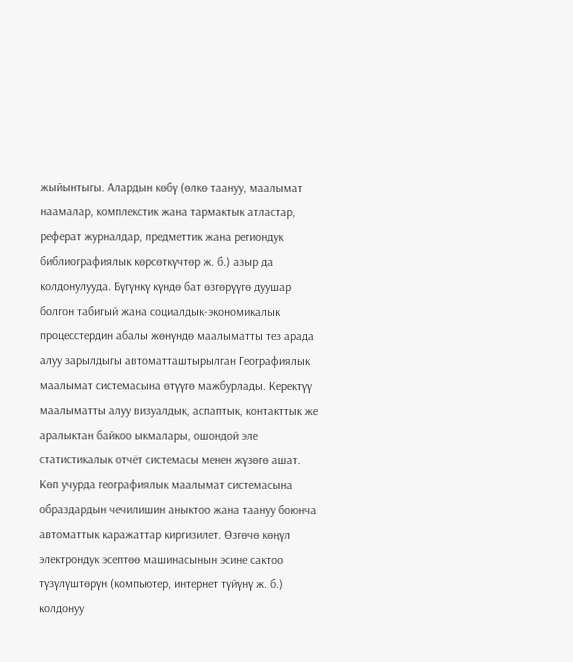жыйынтыгы. Алардын көбү (өлкө таануу, маалымат наамалар, комплекстик жана тармактык атластар, реферат журналдар, предметтик жана региондук библиографиялык көрсөткүчтөр ж. б.) азыр да колдонулууда. Бүгүнкү күндө бат өзгөрүүгө дуушар болгон табигый жана социалдык-экономикалык процесстердин абалы жөнүндө маалыматты тез арада алуу зарылдыгы автоматташтырылган Географиялык маалымат системасына өтүүгө мажбурлады. Керектүү маалыматты алуу визуалдык, аспаптык, контакттык же аралыктан байкоо ыкмалары, ошондой эле статистикалык отчёт системасы менен жүзөгө ашат. Көп учурда географиялык маалымат системасына образдардын чечилишин аныктоо жана таануу боюнча автоматтык каражаттар киргизилет. Өзгөчө көӊүл электрондук эсептөө машинасынын эсине сактоо түзүлүштөрүн (компьютер, интернет түйүнү ж. б.) колдонуу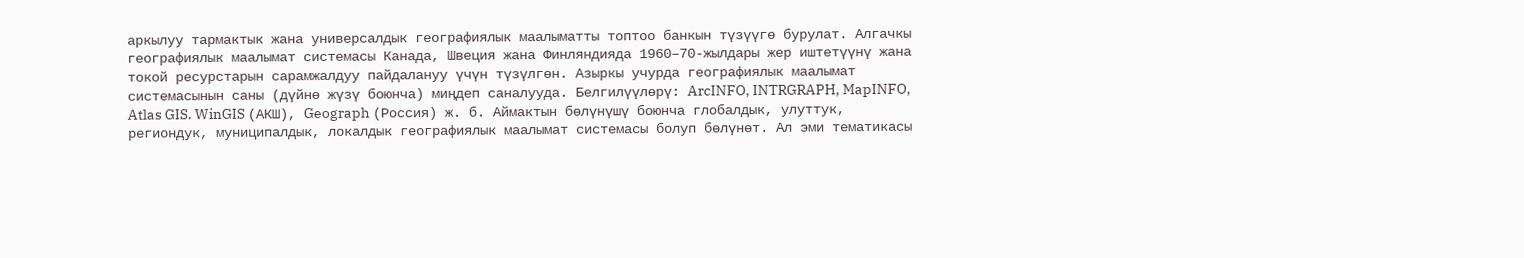аркылуу тармактык жана универсалдык географиялык маалыматты топтоо банкын түзүүгө бурулат. Алгачкы географиялык маалымат системасы Канада, Швеция жана Финляндияда 1960–70-жылдары жер иштетүүнү жана токой ресурстарын сарамжалдуу пайдалануу үчүн түзүлгөн. Азыркы учурда географиялык маалымат системасынын саны (дүйнө жүзү боюнча) миӊдеп саналууда. Белгилүүлөрү: ArcINFO, INTRGRAPH, MapINFO, Atlas GIS. WinGIS (АКШ), Geograph (Россия) ж. б. Аймактын бөлүнүшү боюнча глобалдык, улуттук, региондук, муниципалдык, локалдык географиялык маалымат системасы болуп бөлүнөт. Ал эми тематикасы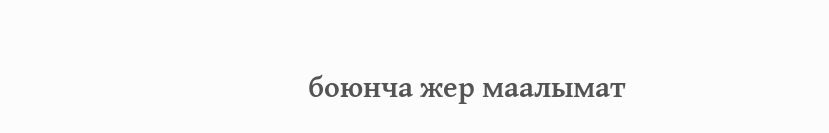боюнча жер маалымат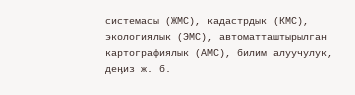системасы (ЖМС), кадастрдык (КМС), экологиялык (ЭМС), автоматташтырылган картографиялык (АМС), билим алуучулук, деӊиз ж. б.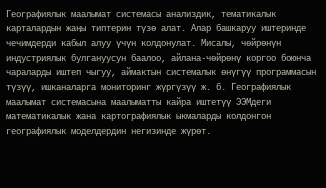Географиялык маалымат системасы анализдик, тематикалык карталардын жаӊы типтерин түзө алат. Алар башкаруу иштеринде чечимдерди кабыл алуу үчүн колдонулат. Мисалы, чөйрөнүн индустриялык булгануусун баалоо, айлана-чөйрөнү коргоо боюнча чараларды иштеп чыгуу, аймактын системалык өнүгүү программасын түзүү, ишканаларга мониторинг жүргүзүү ж. б. Географиялык маалымат системасына маалыматты кайра иштетүү ЭЭМдеги математикалык жана картографиялык ыкмаларды колдонгон географиялык моделдердин негизинде жүрөт.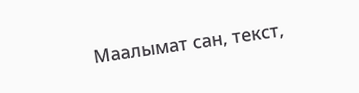Маалымат сан, текст,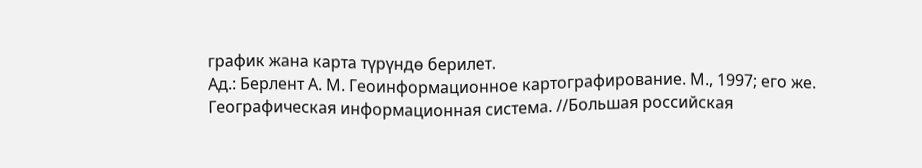график жана карта түрүндө берилет.
Ад.: Берлент А. М. Геоинформационное картографирование. М., 1997; его же. Географическая информационная система. //Большая российская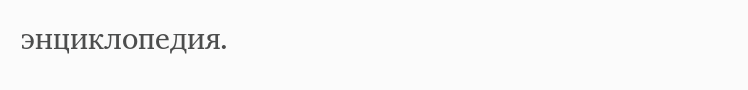энциклопедия.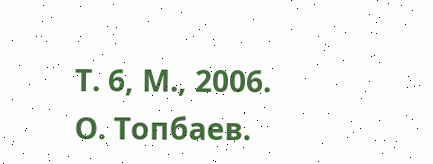Т. 6, М., 2006.
О. Топбаев.